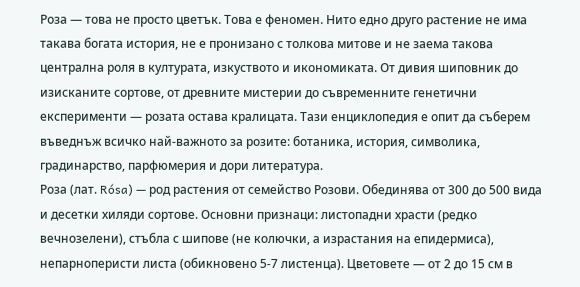Роза — това не просто цветък. Това е феномен. Нито едно друго растение не има такава богата история, не е пронизано с толкова митове и не заема такова централна роля в културата, изкуството и икономиката. От дивия шиповник до изисканите сортове, от древните мистерии до съвременните генетични експерименти — розата остава кралицата. Тази енциклопедия е опит да съберем въведнъж всичко най-важното за розите: ботаника, история, символика, градинарство, парфюмерия и дори литература.
Роза (лат. Rósa) — род растения от семейство Розови. Обединява от 300 до 500 вида и десетки хиляди сортове. Основни признаци: листопадни храсти (редко вечнозелени), стъбла с шипове (не колючки, а израстания на епидермиса), непарноперисти листа (обикновено 5-7 листенца). Цветовете — от 2 до 15 см в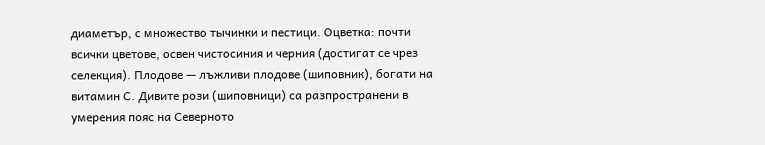диаметър, с множество тычинки и пестици. Оцветка: почти всички цветове, освен чистосиния и черния (достигат се чрез селекция). Плодове — лъжливи плодове (шиповник), богати на витамин С. Дивите рози (шиповници) са разпространени в умерения пояс на Северното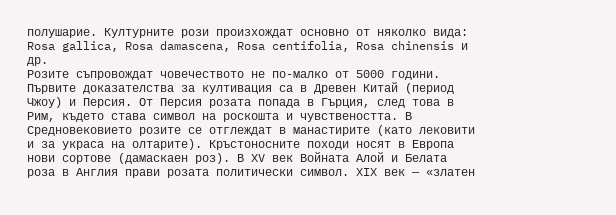полушарие. Културните рози произхождат основно от няколко вида: Rosa gallica, Rosa damascena, Rosa centifolia, Rosa chinensis и др.
Розите съпровождат човечеството не по-малко от 5000 години. Първите доказателства за култивация са в Древен Китай (период Чжоу) и Персия. От Персия розата попада в Гърция, след това в Рим, където става символ на роскошта и чувствеността. В Средновековието розите се отглеждат в манастирите (като лековити и за украса на олтарите). Кръстоносните походи носят в Европа нови сортове (дамаскаен роз). В XV век Войната Алой и Белата роза в Англия прави розата политически символ. XIX век — «златен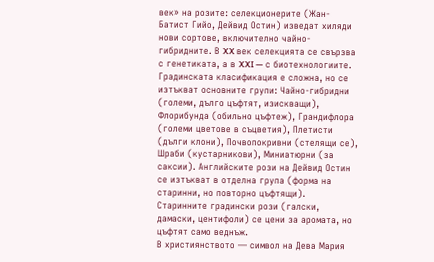век» на розите: селекционерите (Жан-Батист Гийо, Дейвид Остин) изведат хиляди нови сортове, включително чайно-гибридните. В XX век селекцията се свързва с генетиката, а в XXI — с биотехнологиите.
Градинската класификация е сложна, но се изтъкват основните групи: Чайно-гибридни (големи, дълго цъфтят, изискващи), Флорибунда (обильно цъфтеж), Грандифлора (големи цветове в съцветия), Плетисти (дълги клони), Почвопокривни (стелящи се), Шраби (кустарникови), Миниатюрни (за саксии). Английските рози на Дейвид Остин се изтъкват в отделна група (форма на старинни, но повторно цъфтящи). Старинните градински рози (галски, дамаски, центифоли) се цени за аромата, но цъфтят само веднъж.
В християнството — символ на Дева Мария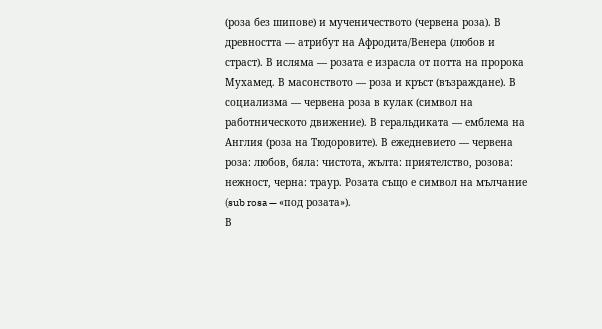(роза без шипове) и мученичеството (червена роза). В древността — атрибут на Афродита/Венера (любов и страст). В исляма — розата е израсла от потта на пророка Мухамед. В масонството — роза и кръст (възраждане). В социализма — червена роза в кулак (символ на работническото движение). В геральдиката — емблема на Англия (роза на Тюдоровите). В ежедневието — червена роза: любов, бяла: чистота, жълта: приятелство, розова: нежност, черна: траур. Розата също е символ на мълчание (sub rosa — «под розата»).
В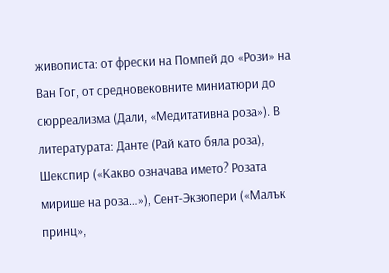живописта: от фрески на Помпей до «Рози» на Ван Гог, от средновековните миниатюри до сюрреализма (Дали, «Медитативна роза»). В литературата: Данте (Рай като бяла роза), Шекспир («Какво означава името? Розата мирише на роза…»), Сент-Экзюпери («Малък принц»,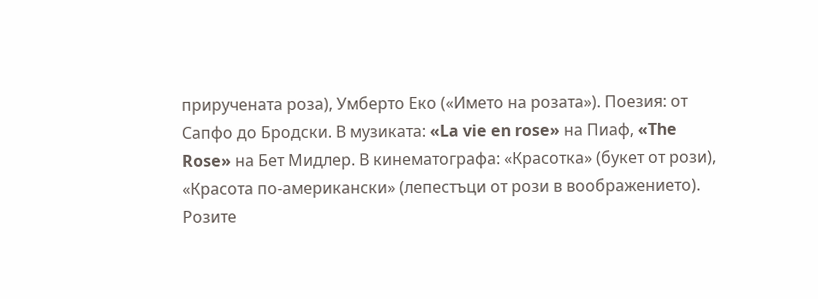приручената роза), Умберто Еко («Името на розата»). Поезия: от Сапфо до Бродски. В музиката: «La vie en rose» на Пиаф, «The Rose» на Бет Мидлер. В кинематографа: «Красотка» (букет от рози), «Красота по-американски» (лепестъци от рози в воображението).
Розите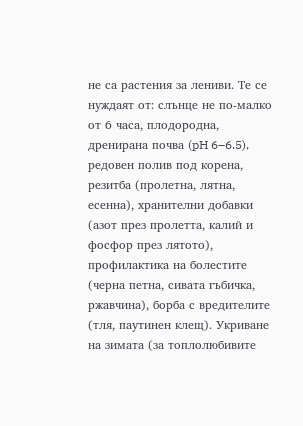не са растения за лениви. Те се нуждаят от: слънце не по-малко от 6 часа, плодородна, дренирана почва (pH 6–6.5), редовен полив под корена, резитба (пролетна, лятна, есенна), хранителни добавки (азот през пролетта, калий и фосфор през лятото), профилактика на болестите (черна петна, сивата гъбичка, ржавчина), борба с вредителите (тля, паутинен клещ). Укриване на зимата (за топлолюбивите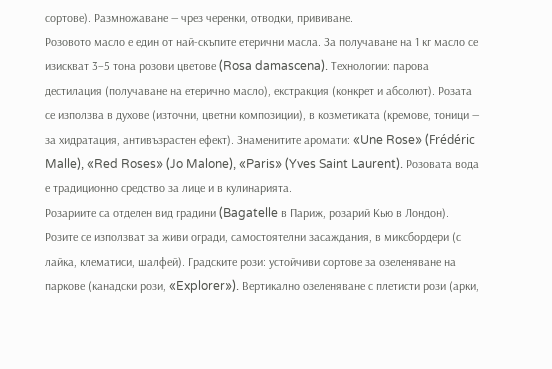сортове). Размножаване — чрез черенки, отводки, прививане.
Розовото масло е един от най-скъпите етерични масла. За получаване на 1 кг масло се изискват 3–5 тона розови цветове (Rosa damascena). Технологии: парова дестилация (получаване на етерично масло), екстракция (конкрет и абсолют). Розата се използва в духове (източни, цветни композиции), в козметиката (кремове, тоници — за хидратация, антивъзрастен ефект). Знаменитите аромати: «Une Rose» (Frédéric Malle), «Red Roses» (Jo Malone), «Paris» (Yves Saint Laurent). Розовата вода е традиционно средство за лице и в кулинарията.
Розариите са отделен вид градини (Bagatelle в Париж, розарий Кью в Лондон). Розите се използват за живи огради, самостоятелни засаждания, в миксбордери (с лайка, клематиси, шалфей). Градските рози: устойчиви сортове за озеленяване на паркове (канадски рози, «Explorer»). Вертикално озеленяване с плетисти рози (арки,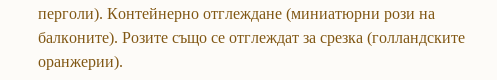перголи). Контейнерно отглеждане (миниатюрни рози на балконите). Розите също се отглеждат за срезка (голландските оранжерии).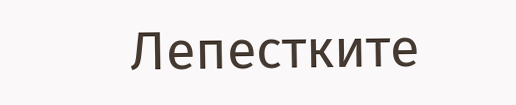Лепестките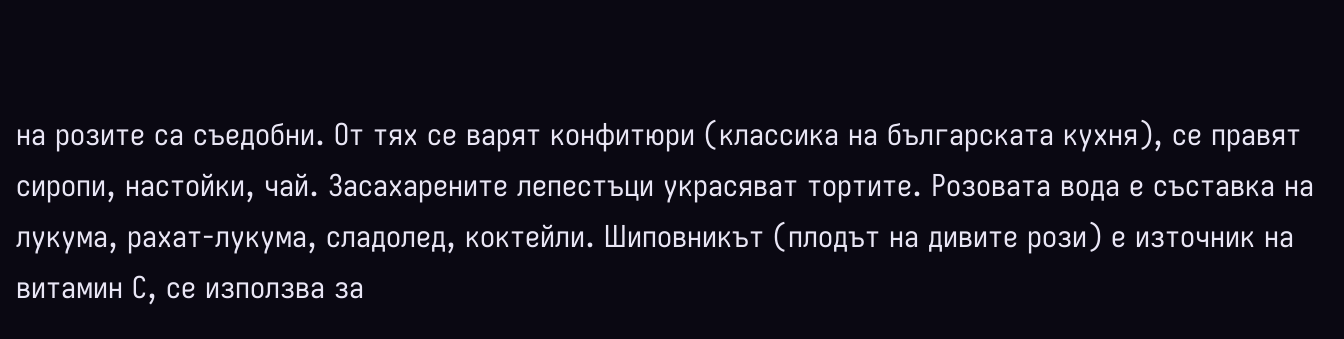на розите са съедобни. От тях се варят конфитюри (классика на българската кухня), се правят сиропи, настойки, чай. Засахарените лепестъци украсяват тортите. Розовата вода е съставка на лукума, рахат-лукума, сладолед, коктейли. Шиповникът (плодът на дивите рози) е източник на витамин С, се използва за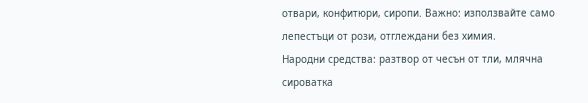отвари, конфитюри, сиропи. Важно: използвайте само лепестъци от рози, отглеждани без химия.
Народни средства: разтвор от чесън от тли, млячна сироватка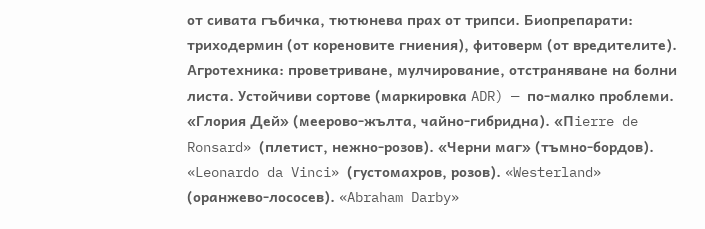от сивата гъбичка, тютюнева прах от трипси. Биопрепарати: триходермин (от кореновите гниения), фитоверм (от вредителите). Агротехника: проветриване, мулчирование, отстраняване на болни листа. Устойчиви сортове (маркировка ADR) — по-малко проблеми.
«Глория Дей» (меерово-жълта, чайно-гибридна). «Пierre de Ronsard» (плетист, нежно-розов). «Черни маг» (тъмно-бордов). «Leonardo da Vinci» (густомахров, розов). «Westerland» (оранжево-лососев). «Abraham Darby»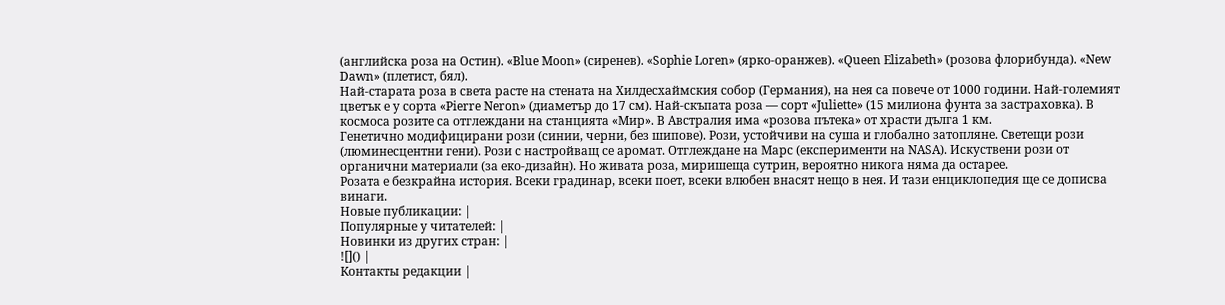(английска роза на Остин). «Blue Moon» (сиренев). «Sophie Loren» (ярко-оранжев). «Queen Elizabeth» (розова флорибунда). «New Dawn» (плетист, бял).
Най-старата роза в света расте на стената на Хилдесхаймския собор (Германия), на нея са повече от 1000 години. Най-големият цветък е у сорта «Pierre Neron» (диаметър до 17 см). Най-скъпата роза — сорт «Juliette» (15 милиона фунта за застраховка). В космоса розите са отглеждани на станцията «Мир». В Австралия има «розова пътека» от храсти дълга 1 км.
Генетично модифицирани рози (синии, черни, без шипове). Рози, устойчиви на суша и глобално затопляне. Светещи рози (люминесцентни гени). Рози с настройващ се аромат. Отглеждане на Марс (експерименти на NASA). Искуствени рози от органични материали (за еко-дизайн). Но живата роза, миришеща сутрин, вероятно никога няма да остарее.
Розата е безкрайна история. Всеки градинар, всеки поет, всеки влюбен внасят нещо в нея. И тази енциклопедия ще се дописва винаги.
Новые публикации: |
Популярные у читателей: |
Новинки из других стран: |
![]() |
Контакты редакции |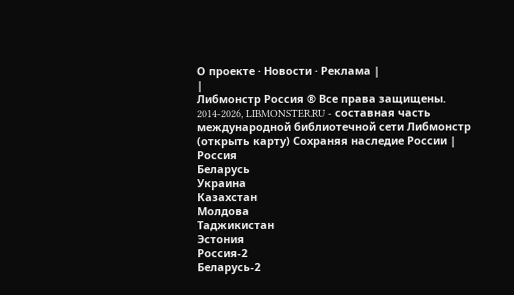О проекте · Новости · Реклама |
|
Либмонстр Россия ® Все права защищены.
2014-2026, LIBMONSTER.RU - составная часть международной библиотечной сети Либмонстр (открыть карту) Сохраняя наследие России |
Россия
Беларусь
Украина
Казахстан
Молдова
Таджикистан
Эстония
Россия-2
Беларусь-2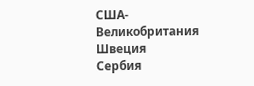США-Великобритания
Швеция
Сербия